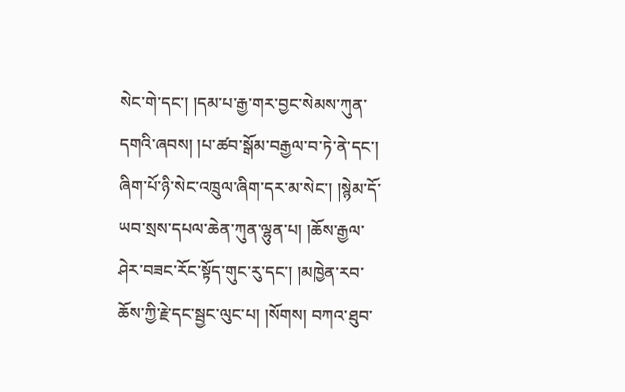སེང་གེ་དང་། །དམ་པ་རྒྱ་གར་བྱང་སེམས་ཀུན་དགའི་ཞབས། །པ་ཚབ་སྒོམ་བརྒྱལ་བ་ཏེ་ནེ་དང་། ཞིག་པོ་ཉི་སེང་འཁྲུལ་ཞིག་དར་མ་སེང་། །སྙེམ་དོ་ཡབ་སྲས་དཔལ་ཆེན་ཀུན་ལྷུན་པ། །ཆོས་རྒྱལ་ཤེར་བཟང་རོང་སྟོད་གུང་རུ་དང་། །མཁྱེན་རབ་ཆོས་ཀྱི་རྗེ་དང་སྦྱང་ལུང་པ། །སོགས། བཀའ་ཐུབ་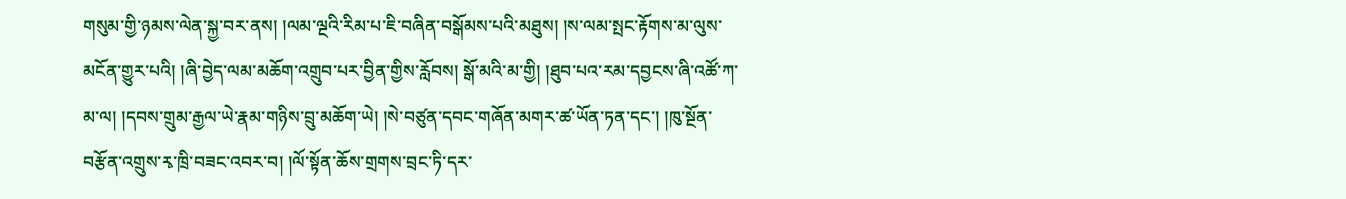གསུམ་གྱི་ཉམས་ལེན་སྐྱ་བར་ནས། །ལམ་ལྔའི་རིམ་པ་ཇི་བཞིན་བསྒོམས་པའི་མཐུས། །ས་ལམ་སྤང་རྟོགས་མ་ལུས་མངོན་གྱུར་པའི། །ཞི་བྱེད་ལམ་མཆོག་འགྲུབ་པར་བྱིན་གྱིས་རློབས། སྒོ་མའི་མ་གྱི། །ཐུབ་པའ་རམ་དབྱངས་ཞི་འཚོ་ཀ་མ་ལ། །དབས་གྲུམ་རྒྱལ་ཡེ་རྣམ་གཉིས་བྲུ་མཆོག་ཡེ། །སེ་བཙུན་དབང་གཞོན་མགར་ཚ་ཡོན་ཏན་དང་། །ཁུ་སྔོན་བརྩོན་འགྲུས་རྭ་ཁྲི་བཟང་འབར་བ། །ལོ་སྟོན་ཆོས་གྲགས་བྲང་ཏི་དར་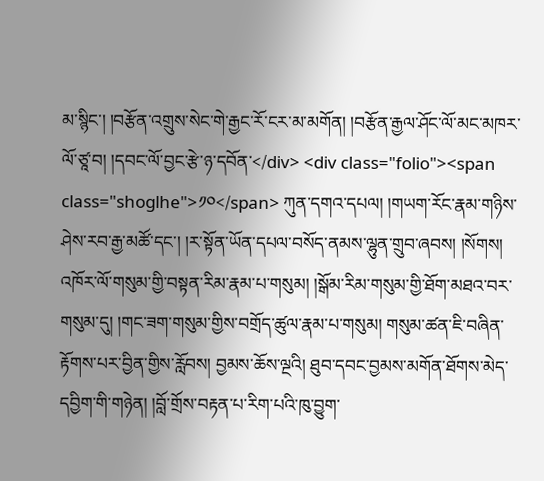མ་སྙིང་། །བརྩོན་འགྲུས་སེང་གེ་རྒྱང་རོ་ངར་མ་མགོན། །བརྩོན་རྒྱལ་ཤོང་ལོ་མང་མཁར་ལོ་ཙཱ་བ། །དབང་ལོ་བྱང་རྩེ་ཉ་དབོན་</div> <div class="folio"><span class="shoglhe">༡༠</span> ཀུན་དགའ་དཔལ། །གཡག་རོང་རྣམ་གཉིས་ཤེས་རབ་རྒྱ་མཚོ་དང་། །ར་སྟོན་ཡོན་དཔལ་བསོད་ནམས་ལྷུན་གྲུབ་ཞབས། །སོགས། འཁོར་ལོ་གསུམ་གྱི་བསྟན་རིམ་རྣམ་པ་གསུམ། །སྒོམ་རིམ་གསུམ་གྱི་ཐོག་མཐའ་བར་གསུམ་དུ། །གང་ཟག་གསུམ་གྱིས་བགྲོད་ཚུལ་རྣམ་པ་གསུམ། གསུམ་ཚན་ཇི་བཞིན་རྟོགས་པར་བྱིན་གྱིས་རློབས། བྱམས་ཆོས་ལྔའི། ཐུབ་དབང་བྱམས་མགོན་ཐོགས་མེད་དབྱིག་གི་གཉེན། །བློ་གྲོས་བརྟན་པ་རིག་པའི་ཁུ་བྱུག་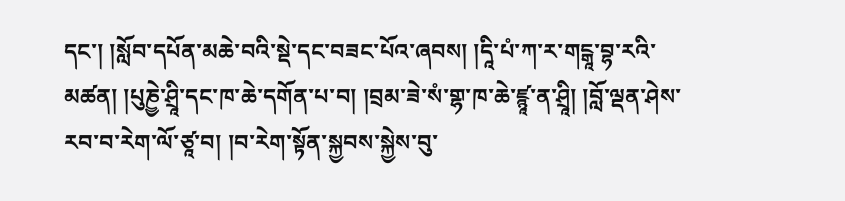དང་། །སློབ་དཔོན་མཆེ་བའི་སྡེ་དང་བཟང་པོའ་ཞབས། །དཱི་པཾ་ཀ་ར་གངྒཱ་བྷ་རའི་མཚན། །པུཎྱེ་ཤྲཱི་དང་ཁ་ཆེ་དགོན་པ་བ། །བྲམ་ཟེ་སཾ་གྷ་ཁ་ཆེ་ཛྙཱ་ན་ཤྲཱི། །བློ་ལྡན་ཤེས་རབ་བ་རེག་ལོ་ཙཱ་བ། །བ་རེག་སྟོན་སྐྱབས་སྐྱེས་བུ་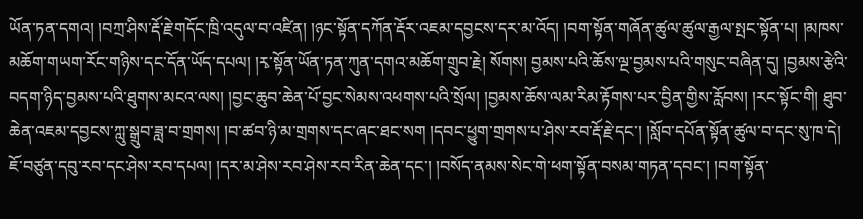ཡོན་ཏན་དགའ། །བཀྲ་ཤིས་རྡོ་རྗེ་གདོང་ཁྲི་འདུལ་བ་འཛིན། །ཉང་སྟོན་དཀོན་རྡོར་འཇམ་དབྱངས་དར་མ་འོད། །བག་སྟོན་གཞོན་ཚུལ་ཚུལ་རྒྱལ་སྤང་སྟོན་པ། །མཁས་མཆོག་གཡག་རོང་གཉིས་དང་དོན་ཡོད་དཔལ། །རྭ་སྟོན་ཡོན་ཏན་ཀུན་དགའ་མཆོག་གྲུབ་རྗེ། སོགས། བྱམས་པའི་ཆོས་ལྔ་བྱམས་པའི་གསུང་བཞིན་དུ། །བྱམས་རྩེའི་བདག་ཉིད་བྱམས་པའི་ཐུགས་མངའ་ལས། །བྱང་ཆུབ་ཆེན་པོ་བྱང་སེམས་འཕགས་པའི་སྲོལ། །བྱམས་ཆོས་ལམ་རིམ་རྟོགས་པར་བྱིན་གྱིས་རློབས། །རང་སྟོང་གི། ཐུབ་ཆེན་འཇམ་དབྱངས་ཀླུ་སྒྲུབ་ཟླ་བ་གྲགས། །བ་ཚབ་ཉི་མ་གྲགས་དང་ཞང་ཐང་སག །དབང་ཕྱུག་གྲགས་པ་ཤེས་རབ་རྡོ་རྗེ་དང་། །སློབ་དཔོན་སྟོན་ཚུལ་བ་དང་སུ་ཁ་དེ། ཇོ་བཙུན་དབུ་རབ་དང་ཤེས་རབ་དཔལ། །དར་མ་ཤེས་རབ་ཤེས་རབ་རིན་ཆེན་དང་། །བསོད་ནམས་སེང་གེ་ཕག་སྟོན་བསམ་གཏན་དབང་། །བག་སྟོན་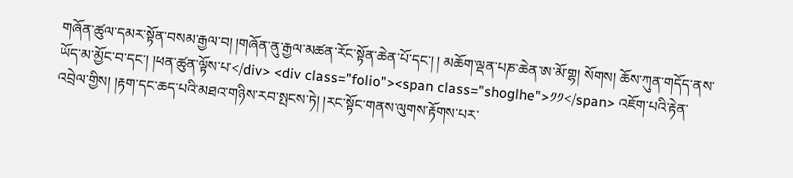གཞོན་ཚུལ་དམར་སྟོན་བསམ་རྒྱལ་བ། །གཞོན་ནུ་རྒྱལ་མཚན་རོང་སྟོན་ཆེན་པོ་དང་། ། མཆོག་ལྡན་པཎ་ཆེན་ཨ་མོ་གྷ། སོགས། ཆོས་ཀུན་གདོད་ནས་ཡོད་མ་མྱོང་བ་དང་། །ཕན་ཚུན་ལྟོས་པ་</div> <div class="folio"><span class="shoglhe">༡༡</span> འཇོག་པའི་རྟེན་འབྲེལ་གྱིས། །རྟག་དང་ཆད་པའི་མཐའ་གཉིས་རབ་སྤངས་ཏེ། །རང་སྟོང་གནས་ལུགས་རྟོགས་པར་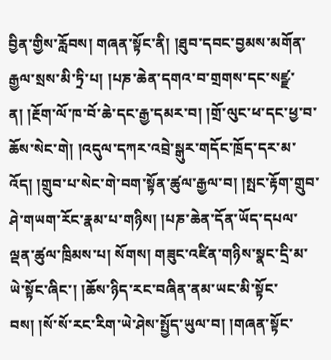བྱིན་གྱིས་རློབས། གཞན་སྟོང་ནི། །ཐུབ་དབང་བྱམས་མགོན་རྒྱལ་སྲས་མི་ཏྲི་པ། །པཎ་ཆེན་དགའ་བ་གྲགས་དང་སཛྫ་ན། །རྔོག་ལོ་ཁ་བོ་ཆེ་དང་རྒྱ་དམར་བ། །གྲོ་ལུང་ཕ་དང་ཕྱ་བ་ཆོས་སེང་གེ། །འདུལ་དཀར་འབྲེ་སྒུར་གདོང་ཁྲོད་དར་མ་འོད། །གྲུབ་པ་སེང་གེ་བག་སྟོན་ཚུལ་རྒྱལ་བ། །སྤང་རྟོག་གྲུབ་ཤེ་གཡག་རོང་རྣམ་པ་གཉིས། །པཎ་ཆེན་དོན་ཡོད་དཔལ་ལྡན་ཚུལ་ཁྲིམས་པ། སོགས། གཟུང་འཛིན་གཉིས་སྣང་དྲི་མ་ཡེ་སྟོང་ཞིང་། །ཆོས་ཉིད་རང་བཞིན་ནམ་ཡང་མི་སྟོང་བས། །སོ་སོ་རང་རིག་ཡེ་ཤེས་སྤྱོད་ཡུལ་བ། །གཞན་སྟོང་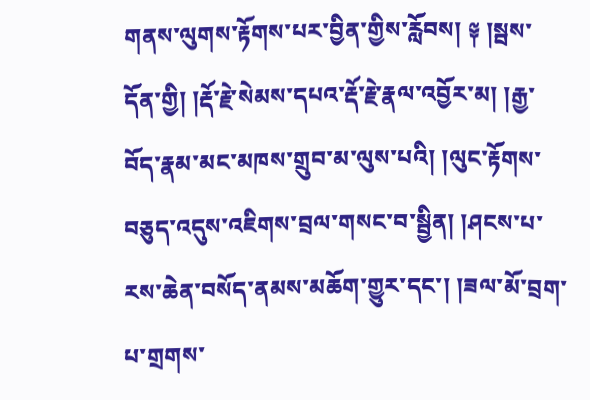གནས་ལུགས་རྟོགས་པར་བྱིན་གྱིས་རློབས། ༈ །སྦས་དོན་གྱི། །རྡོ་རྗེ་སེམས་དཔའ་རྡོ་རྗེ་རྣལ་འབྱོར་མ། །རྒྱ་བོད་རྣམ་མང་མཁས་གྲུབ་མ་ལུས་པའི། །ལུང་རྟོགས་བཅུད་འདུས་འཇིགས་བྲལ་གསང་བ་སྦྱིན། །ཤངས་པ་རས་ཆེན་བསོད་ནམས་མཆོག་གྱུར་དང་། །ཟལ་མོ་བྲག་པ་གྲགས་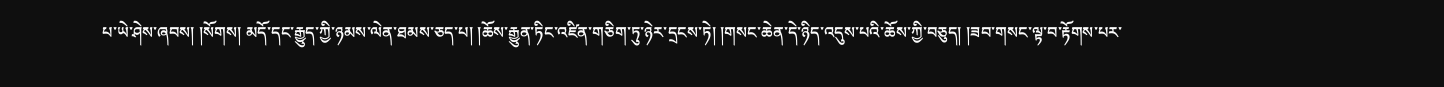པ་ཡེ་ཤེས་ཞབས། །སོགས། མདོ་དང་རྒྱུད་ཀྱི་ཉམས་ལེན་ཐམས་ཅད་པ། །ཆོས་རྒྱུན་ཏིང་འཛིན་གཅིག་ཏུ་ཉེར་དྲངས་ཏེ། །གསང་ཆེན་དེ་ཉིད་འདུས་པའི་ཆོས་ཀྱི་བཅུད། །ཟབ་གསང་ལྟ་བ་རྟོགས་པར་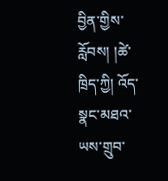བྱིན་གྱིས་རློབས། །ཚེ་ཁྲིད་ཀྱི། འོད་སྣང་མཐའ་ཡས་གྲུབ་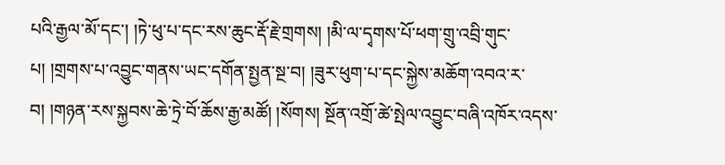པའི་རྒྱལ་མོ་དང་། །ཏེ་ཕུ་པ་དང་རས་ཆུང་རྡོ་རྗེ་གྲགས། །མི་ལ་དྭགས་པོ་ཕག་གྲུ་འབྲི་གུང་པ། །གྲགས་པ་འབྱུང་གནས་ཡང་དགོན་སྤྱན་སྔ་བ། །ཟུར་ཕུག་པ་དང་སྐྱེས་མཆོག་འབའ་ར་བ། །གཉན་རས་སྐྱབས་ཆེ་ཏྲེ་བོ་ཆོས་རྒྱ་མཚོ། །སོགས། སྔོན་འགྲོ་ཚེ་སྤེལ་འབྱུང་བཞི་འཁོར་འདས་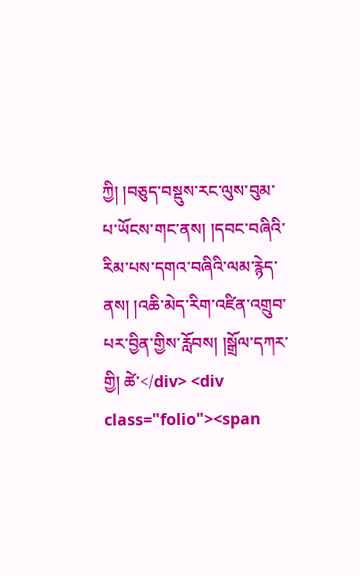ཀྱི། །བཅུད་བསྡུས་རང་ལུས་བུམ་པ་ཡོངས་གང་ནས། །དབང་བཞིའི་རིམ་པས་དགའ་བཞིའི་ལམ་རྙེད་ནས། །འཆི་མེད་རིག་འཛིན་འགྲུབ་པར་བྱིན་གྱིས་རློབས། །སྒྲོལ་དཀར་གྱི། ཚེ་</div> <div class="folio"><span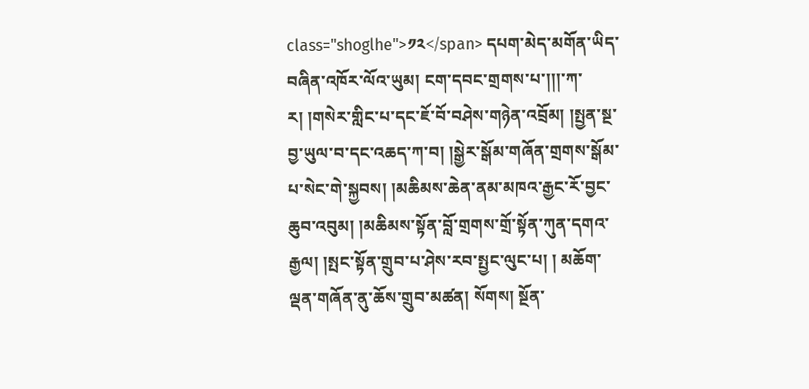class="shoglhe">༡༢</span> དཔག་མེད་མགོན་ཡིད་བཞིན་འཁོར་ལོའ་ཡུམ། ངག་དབང་གྲགས་པ་།།།་ཀ་ར། །གསེར་གླིང་པ་དང་ཇོ་བོ་བཤེས་གཉེན་འབྲོམ། །སྤྱན་སྔ་བྱ་ཡུལ་བ་དང་འཆད་ཀ་བ། །སྒྱེར་སྒོམ་གཞོན་གྲགས་སྒོམ་པ་སེང་གེ་སྐྱབས། །མཆིམས་ཆེན་ནམ་མཁའ་རྒྱང་རོ་བྱང་ཆུབ་འབུམ། །མཆིམས་སྟོན་བློ་གྲགས་གྲོ་སྟོན་ཀུན་དགའ་རྒྱལ། །སྤང་སྟོན་གྲུབ་པ་ཤེས་རབ་སྤྱང་ལུང་པ། ། མཆོག་ལྡན་གཞོན་ནུ་ཆོས་གྲུབ་མཚན། སོགས། སྔོན་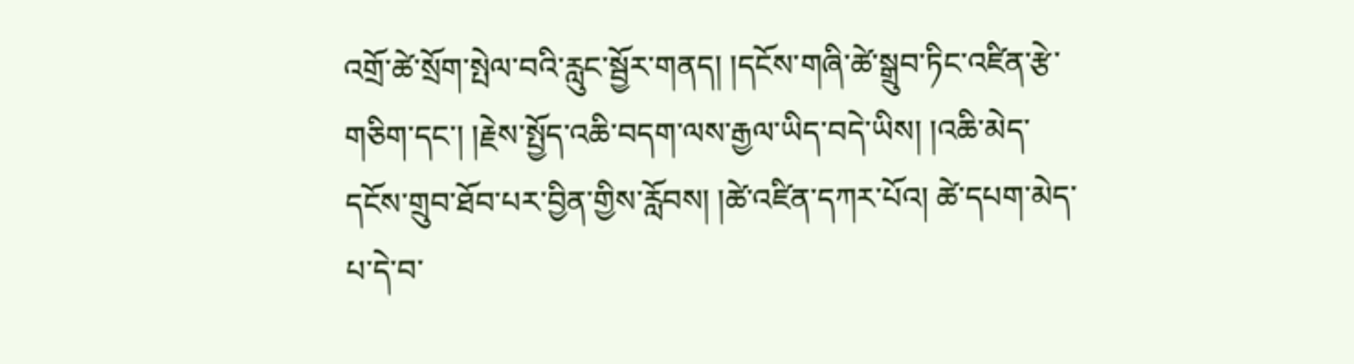འགྲོ་ཚེ་སྲོག་སྤེལ་བའི་རླུང་སྦྱོར་གནད། །དངོས་གཞི་ཚེ་སྒྲུབ་ཏིང་འཛིན་རྩེ་གཅིག་དང་། །རྗེས་སྤྱོད་འཆི་བདག་ལས་རྒྱལ་ཡིད་བདེ་ཡིས། །འཆི་མེད་དངོས་གྲུབ་ཐོབ་པར་བྱིན་གྱིས་རློབས། །ཚེ་འཛིན་དཀར་པོའ། ཚེ་དཔག་མེད་པ་དེ་བ་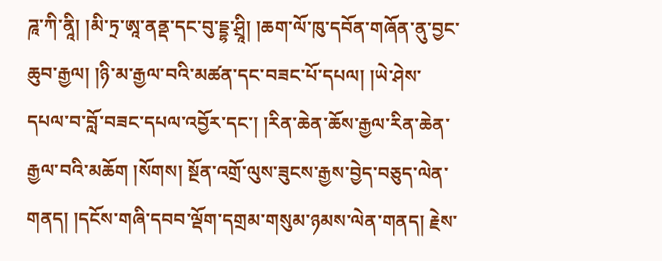ཌཱ་ཀི་ནཱི། །མི་ཏྲ་ཨཱ་ནནྡ་དང་བུ་དྡྷ་ཤྲཱི། །ཆག་ལོ་ཁུ་དབོན་གཞོན་ནུ་བྱང་ཆུབ་རྒྱལ། །ཉི་མ་རྒྱལ་བའི་མཚན་དང་བཟང་པོ་དཔལ། །ཡེ་ཤེས་དཔལ་བ་བློ་བཟང་དཔལ་འབྱོར་དང་། །རིན་ཆེན་ཆོས་རྒྱལ་རིན་ཆེན་རྒྱལ་བའི་མཆོག །སོགས། སྔོན་འགྲོ་ལུས་ཟུངས་རྒྱས་བྱེད་བཅུད་ལེན་གནད། །དངོས་གཞི་དབབ་ལྡོག་དགྲམ་གསུམ་ཉམས་ལེན་གནད། རྗེས་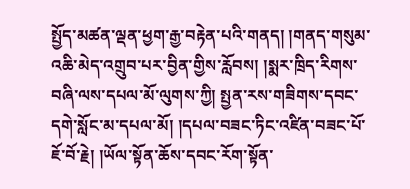སྤྱོད་མཚན་ལྡན་ཕྱག་རྒྱ་བརྟེན་པའི་གནད། །གནད་གསུམ་འཆི་མེད་འགྲུབ་པར་བྱིན་གྱིས་རློབས། །སྨར་ཁྲིད་རིགས་བཞི་ལས་དཔལ་མོ་ལུགས་ཀྱི། སྤྱན་རས་གཟིགས་དབང་དགེ་སློང་མ་དཔལ་མོ། །དཔལ་བཟང་ཏིང་འཛིན་བཟང་པོ་ཇོ་བོ་རྗེ། །ཡོལ་སྟོན་ཆོས་དབང་རོག་སྟོན་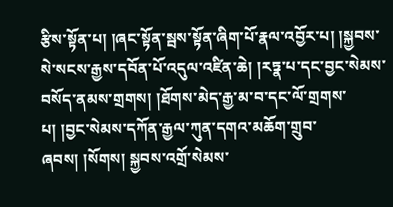རྩིས་སྟོན་པ། །ཞང་སྟོན་སྦས་སྟོན་ཞིག་པོ་རྣལ་འབྱོར་པ། །སྐྱབས་སེ་སངས་རྒྱས་དབོན་པོ་འདུལ་འཛིན་ཆེ། །རཏྣ་པ་དང་བྱང་སེམས་བསོད་ནམས་གྲགས། །ཐོགས་མེད་རྒྱ་མ་བ་དང་ལོ་གྲགས་པ། །བྱང་སེམས་དཀོན་རྒྱལ་ཀུན་དགའ་མཆོག་གྲུབ་ཞབས། །སོགས། སྐྱབས་འགྲོ་སེམས་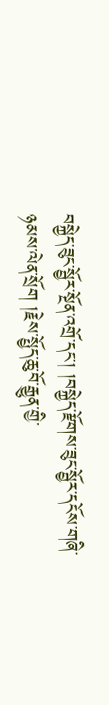བསྐྱེད་ཟུང་སྦྱོར་སྔོན་འགྲོ་དང་། །བསྐྱེད་རྫོགས་ཟུང་སྦྱོར་དངོས་གཞི་ཉམས་ལེན་སྲོག །རྗེས་སྤྱོད་ཆུ་བོ་རྒྱུན་གྱི་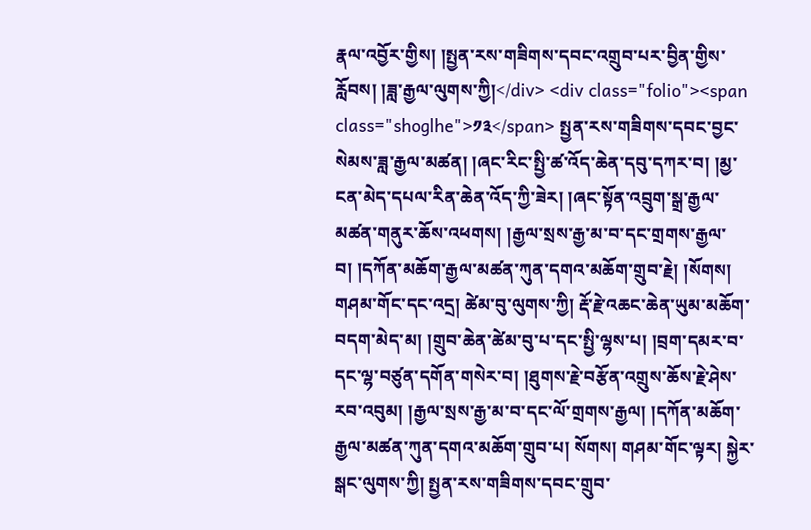རྣལ་འབྱོར་གྱིས། །སྤྱན་རས་གཟིགས་དབང་འགྲུབ་པར་བྱིན་གྱིས་རློབས། །ཟླ་རྒྱལ་ལུགས་ཀྱི།</div> <div class="folio"><span class="shoglhe">༡༣</span> སྤྱན་རས་གཟིགས་དབང་བྱང་སེམས་ཟླ་རྒྱལ་མཚན། །ཞང་རིང་སྤྱི་ཚ་འོད་ཆེན་དབུ་དཀར་བ། །མྱ་ངན་མེད་དཔལ་རིན་ཆེན་འོད་ཀྱི་ཟེར། །ཞང་སྟོན་འབྲུག་སྒྲ་རྒྱལ་མཚན་གནུར་ཆོས་འཕགས། །རྒྱལ་སྲས་རྒྱ་མ་བ་དང་གྲགས་རྒྱལ་བ། །དཀོན་མཆོག་རྒྱལ་མཚན་ཀུན་དགའ་མཆོག་གྲུབ་རྗེ། །སོགས། གཤམ་གོང་དང་འདྲ། ཚེམ་བུ་ལུགས་ཀྱི། རྡོ་རྗེ་འཆང་ཆེན་ཡུམ་མཆོག་བདག་མེད་མ། །གྲུབ་ཆེན་ཚེམ་བུ་པ་དང་སྤྱི་ལྷས་པ། །བྲག་དམར་བ་དང་ལྷ་བཙུན་དགོན་གསེར་བ། །ཐུགས་རྗེ་བརྩོན་འགྲུས་ཆོས་རྗེ་ཤེས་རབ་འབུམ། །རྒྱལ་སྲས་རྒྱ་མ་བ་དང་ལོ་གྲགས་རྒྱལ། །དཀོན་མཆོག་རྒྱལ་མཚན་ཀུན་དགའ་མཆོག་གྲུབ་པ། སོགས། གཤམ་གོང་ལྟར། སྐྱེར་སྒང་ལུགས་ཀྱི། སྤྱན་རས་གཟིགས་དབང་གྲུབ་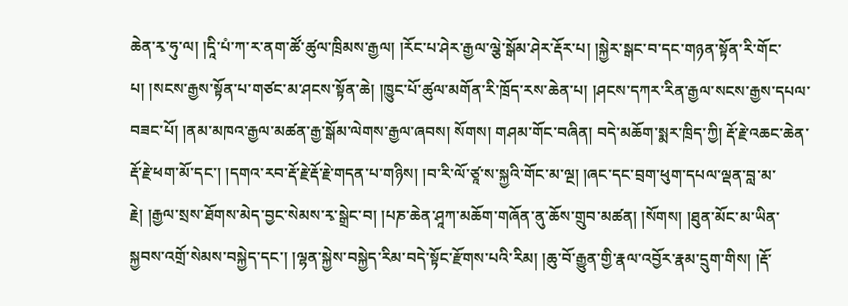ཆེན་རྭ་ཧུ་ལ། །དཱི་པཾ་ཀ་ར་ནག་ཚོ་ཚུལ་ཁྲིམས་རྒྱལ། །རོང་པ་ཤེར་རྒྱལ་ལྕེ་སྒོམ་ཤེར་རྡོར་པ། །སྐྱེར་སྒང་བ་དང་གཉན་སྟོན་རི་གོང་པ། །སངས་རྒྱས་སྟོན་པ་གཙང་མ་ཤངས་སྟོན་ཆེ། །ཁྱུང་པོ་ཚུལ་མགོན་རི་ཁྲོད་རས་ཆེན་པ། །ཤངས་དཀར་རིན་རྒྱལ་སངས་རྒྱས་དཔལ་བཟང་པོ། །ནམ་མཁའ་རྒྱལ་མཚན་རྒྱ་སྒོམ་ལེགས་རྒྱལ་ཞབས། སོགས། གཤམ་གོང་བཞིན། བདེ་མཆོག་སྨར་ཁྲིད་ཀྱི། རྡོ་རྗེ་འཆང་ཆེན་རྡོ་རྗེ་ཕག་མོ་དང་། །དགའ་རབ་རྡོ་རྗེ་རྡོ་རྗེ་གདན་པ་གཉིས། །བ་རི་ལོ་ཙཱ་ས་སྐྱའི་གོང་མ་ལྔ། །ཞང་དང་བྲག་ཕུག་དཔལ་ལྡན་བླ་མ་རྗེ། །རྒྱལ་སྲས་ཐོགས་མེད་བྱང་སེམས་རྭ་སྒྲེང་བ། །པཎ་ཆེན་ཤཱཀ་མཆོག་གཞོན་ནུ་ཆོས་གྲུབ་མཚན། །སོགས། །ཐུན་མོང་མ་ཡིན་སྐྱབས་འགྲོ་སེམས་བསྐྱེད་དང་། །ལྷན་སྐྱེས་བསྐྱེད་རིམ་བདེ་སྟོང་རྫོགས་པའི་རིམ། །ཆུ་བོ་རྒྱུན་གྱི་རྣལ་འབྱོར་རྣམ་དྲུག་གིས། །རྡོ་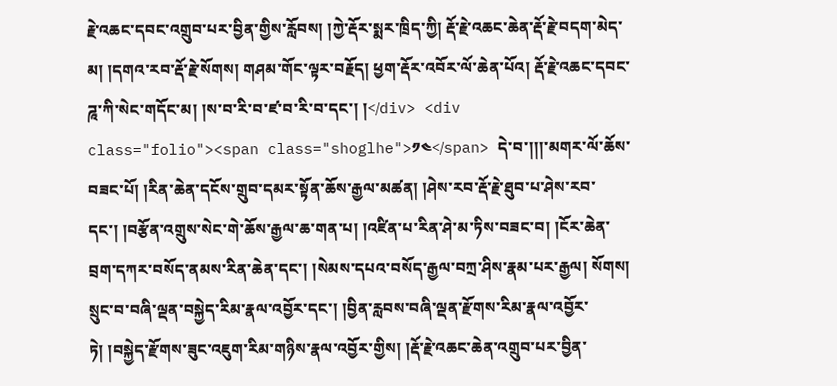རྗེ་འཆང་དབང་འགྲུབ་པར་བྱིན་གྱིས་རློབས། །ཀྱེ་རྡོར་སྨར་ཁྲིད་ཀྱི། རྡོ་རྗེ་འཆང་ཆེན་རྡོ་རྗེ་བདག་མེད་མ། །དགའ་རབ་རྡོ་རྗེ་སོགས། གཤམ་གོང་ལྟར་བརྗོད། ཕྱག་རྡོར་འབོར་ལོ་ཆེན་པོའ། རྡོ་རྗེ་འཆང་དབང་ཌཱ་ཀི་སེང་གདོང་མ། །ས་བ་རི་བ་ཛ་བ་རི་བ་དང་། །</div> <div class="folio"><span class="shoglhe">༡༤</span> དེ་བ་།།།་མགར་ལོ་ཆོས་བཟང་པོ། །རིན་ཆེན་དངོས་གྲུབ་དམར་སྟོན་ཆོས་རྒྱལ་མཚན། །ཤེས་རབ་རྡོ་རྗེ་ཐུབ་པ་ཤེས་རབ་དང་། །བརྩོན་འགྲུས་སེང་གེ་ཆོས་རྒྱལ་ཆ་གན་པ། །འཛིན་པ་རིན་ཤེ་མ་ཏིས་བཟང་བ། །ངོར་ཆེན་བྲག་དཀར་བསོད་ནམས་རིན་ཆེན་དང་། །སེམས་དཔའ་བསོད་རྒྱལ་བཀྲ་ཤིས་རྣམ་པར་རྒྱལ། སོགས། སྲུང་བ་བཞི་ལྡན་བསྐྱེད་རིམ་རྣལ་འབྱོར་དང་། །བྱིན་རླབས་བཞི་ལྡན་རྫོགས་རིམ་རྣལ་འབྱོར་ཏེ། །བསྐྱེད་རྫོགས་ཟུང་འཇུག་རིམ་གཉིས་རྣལ་འབྱོར་གྱིས། །རྡོ་རྗེ་འཆང་ཆེན་འགྲུབ་པར་བྱིན་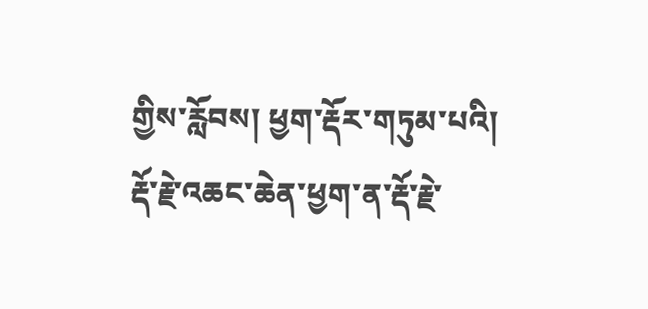གྱིས་རློབས། ཕྱག་རྡོར་གཏུམ་པའི། རྡོ་རྗེ་འཆང་ཆེན་ཕྱག་ན་རྡོ་རྗེ་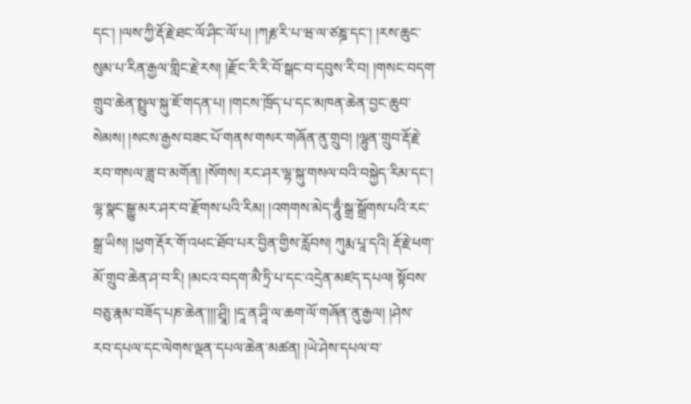དང་། །ལས་ཀྱི་རྡོ་རྗེ་ཐང་ལོ་ཤིང་ལོ་པ། །ཀརྞ་རི་པ་ཝ་ལ་ཙཎྜ་དང་། །རས་ཆུང་སུམ་པ་རིན་རྒྱལ་གླིང་རྗེ་རས། །རྫོང་རི་རི་བོ་སྒང་བ་དབུས་རི་བ། །གསང་བདག་གྲུབ་ཆེན་སྤྲུལ་སྐུ་ཇོ་གདན་པ། །གངས་ཁྲོད་པ་དང་མཁན་ཆེན་བྱང་ཆུབ་སེམས། །སངས་རྒྱས་བཟང་པོ་གནས་གསར་གཞོན་ནུ་གྲུབ། །ལྷུན་གྲུབ་རྡོ་རྗེ་རབ་གསལ་ཟླ་བ་མགོན། །སོགས། རང་ཤར་ལྷ་སྐུ་གསལ་བའི་བསྐྱེད་རིམ་དང་། ལྷ་སྣང་སྒྱུ་མར་ཤར་བ་རྫོགས་པའི་རིམ། །འགགས་མེད་ཧཱུྃ་སྒྲ་སྒྲོགས་པའི་རང་སྒྲ་ཡིས། །ཕྱག་རྡོར་གོ་འཕང་ཐོབ་པར་བྱིན་གྱིས་རློབས། ཀུརྨ་པཱ་དའི། རྡོ་རྗེ་ཕག་མོ་གྲུབ་ཆེན་ཤ་བ་རི། །མངའ་བདག་མཻ་ཏྲི་པ་དང་འདྲེན་མཛད་དཔལ། སྟོབས་བཅུ་རྣམ་བཟོད་པཎ་ཆེན་།།།་ཤྲཱི། །དཱ་ན་ཤཱི་ལ་ཆག་ལོ་གཞོན་ནུ་རྒྱལ། །ཤེས་རབ་དཔལ་དང་ལེགས་ལྡན་དཔལ་ཆེན་མཚན། །ཡེ་ཤེས་དཔལ་བ་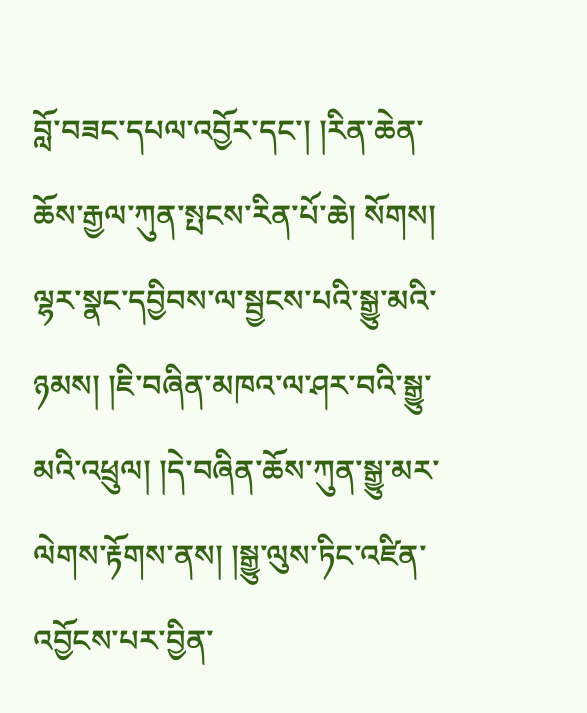བློ་བཟང་དཔལ་འབྱོར་དང་། །རིན་ཆེན་ཆོས་རྒྱལ་ཀུན་སྤངས་རིན་པོ་ཆེ། སོགས། ལྷར་སྣང་དབྱིབས་ལ་སྦྱངས་པའི་སྒྱུ་མའི་ཉམས། །ཇི་བཞིན་མཁའ་ལ་ཤར་བའི་སྒྱུ་མའི་འཕྲུལ། །དེ་བཞིན་ཆོས་ཀུན་སྒྱུ་མར་ལེགས་རྟོགས་ནས། །སྒྱུ་ལུས་ཏིང་འཛིན་འབྱོངས་པར་བྱིན་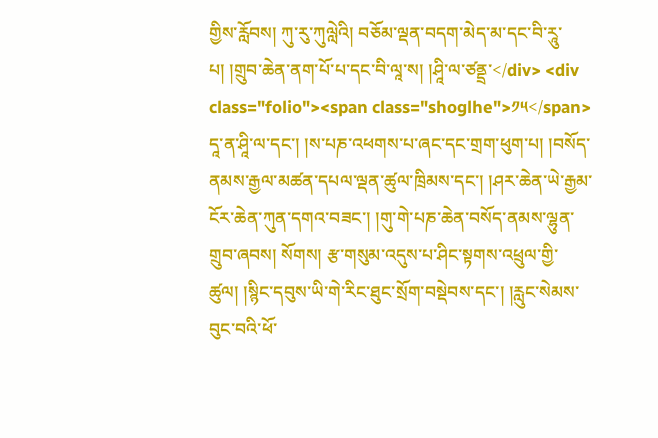གྱིས་རློབས། ཀུ་རུ་ཀུལླེའི། བཅོམ་ལྡན་བདག་མེད་མ་དང་བི་རཱུ་པ། །གྲུབ་ཆེན་ནག་པོ་པ་དང་བི་ལཱ་ས། །ཤཱི་ལ་ཙནྡྲ་</div> <div class="folio"><span class="shoglhe">༡༥</span> དཱ་ན་ཤཱི་ལ་དང་། །ས་པཎ་འཕགས་པ་ཞང་དང་གྲག་ཕུག་པ། །བསོད་ནམས་རྒྱལ་མཚན་དཔལ་ལྡན་ཚུལ་ཁྲིམས་དང་། །ཤར་ཆེན་ཡེ་རྒྱམ་ངོར་ཆེན་ཀུན་དགའ་བཟང་། །གུ་གེ་པཎ་ཆེན་བསོད་ནམས་ལྷུན་གྲུབ་ཞབས། སོགས། རྩ་གསུམ་འདུས་པ་ཤིང་སྟགས་འཕྲུལ་གྱི་ཚུལ། །སྙིང་དབུས་ཡི་གེ་རིང་ཐུང་སྲོག་བསྡེབས་དང་། །རླུང་སེམས་བུང་བའི་ཕོ་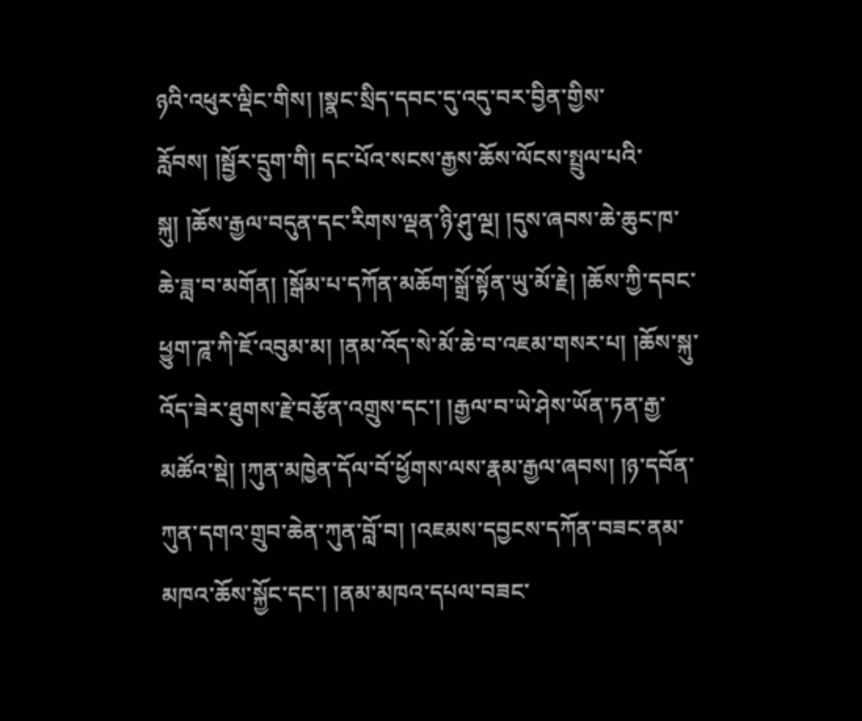ཉའི་འཕུར་ལྡིང་གིས། །སྣང་སྲིད་དབང་དུ་འདུ་བར་བྱིན་གྱིས་རློབས། །སྦྱོར་དྲུག་གི། དང་པོའ་སངས་རྒྱས་ཆོས་ལོངས་སྤྲུལ་པའི་སྐུ། །ཆོས་རྒྱལ་བདུན་དང་རིགས་ལྡན་ཉི་ཤུ་ལྔ། །དུས་ཞབས་ཆེ་ཆུང་ཁ་ཆེ་ཟླ་བ་མགོན། །སྒོམ་པ་དཀོན་མཆོག་སྒྲོ་སྟོན་ཡུ་མོ་རྗེ། །ཆོས་ཀྱི་དབང་ཕྱུག་ཌཱ་ཀི་ཇོ་འབུམ་མ། །ནམ་འོད་སེ་མོ་ཆེ་བ་འཇམ་གསར་པ། །ཆོས་སྐུ་འོད་ཟེར་ཐུགས་རྗེ་བརྩོན་འགྲུས་དང་། །རྒྱལ་བ་ཡེ་ཤེས་ཡོན་ཏན་རྒྱ་མཚོའ་སྡེ། །ཀུན་མཁྱེན་དོལ་བོ་ཕྱོགས་ལས་རྣམ་རྒྱལ་ཞབས། །ཉ་དབོན་ཀུན་དགའ་གྲུབ་ཆེན་ཀུན་བློ་བ། །འཇམས་དབྱངས་དཀོན་བཟང་ནམ་མཁའ་ཆོས་སྐྱོང་དང་། །ནམ་མཁའ་དཔལ་བཟང་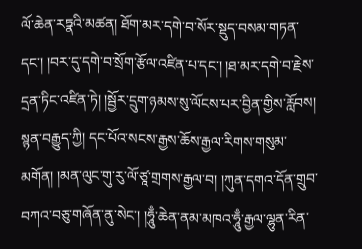ལོ་ཆེན་རཏྣའི་མཚན། ཐོག་མར་དགེ་བ་སོར་སྡུད་བསམ་གཏན་དང་། །བར་དུ་དགེ་བ་སྲོག་རྩོལ་འཛིན་པ་དང་། །ཐ་མར་དགེ་བ་རྗེས་དྲན་ཏིང་འཛིན་ཏེ། །སྦྱོར་དྲུག་ཉམས་སུ་ལོངས་པར་བྱིན་གྱིས་རློབས། སྙན་བརྒྱུད་ཀྱི། དང་པོའ་སངས་རྒྱས་ཆོས་རྒྱལ་རིགས་གསུམ་མགོན། །མན་ལུང་གུ་རུ་ལོ་ཙཱ་གྲགས་རྒྱལ་བ། །ཀུན་དགའ་དོན་གྲུབ་བཀའ་བཅུ་གཞོན་ནུ་སེང་། །ཧཱུྃ་ཆེན་ནམ་མཁའ་ཧཱུྃ་རྒྱལ་ལྷུན་རིན་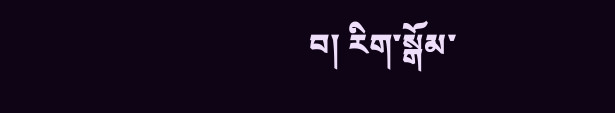བ། རིག་སྒོམ་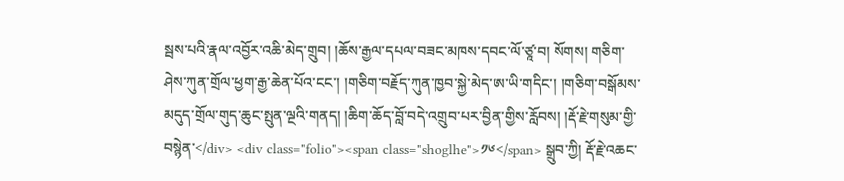སྦས་པའི་རྣལ་འབྱོར་འཆི་མེད་གྲུབ། །ཆོས་རྒྱལ་དཔལ་བཟང་མཁས་དབང་ལོ་ཙཱ་བ། སོགས། གཅིག་ཤེས་ཀུན་གྲོལ་ཕྱག་རྒྱ་ཆེན་པོའ་ངང་། །གཅིག་བརྗོད་ཀུན་ཁྱབ་སྐྱེ་མེད་ཨ་ཡི་གདིང་། །གཅིག་བསྒོམས་མདུད་གྲོལ་གུད་ཆུང་སྤུན་ལྔའི་གནད། །ཆིག་ཆོད་བློ་བདེ་འགྲུབ་པར་བྱིན་གྱིས་རློབས། །རྡོ་རྗེ་གསུམ་གྱི་བསྙེན་</div> <div class="folio"><span class="shoglhe">༡༦</span> སྒྲུབ་ཀྱི། རྡོ་རྗེ་འཆང་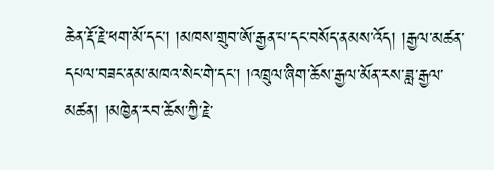ཆེན་རྡོ་རྗེ་ཕག་མོ་དང་། །མཁས་གྲུབ་ཨོ་རྒྱན་པ་དང་བསོད་ནམས་འོད། །རྒྱལ་མཚན་དཔལ་བཟང་ནམ་མཁའ་སེང་གེ་དང་། །འཁྲུལ་ཞིག་ཆོས་རྒྱལ་མོན་རས་ཟླ་རྒྱལ་མཚན། །མཁྱེན་རབ་ཆོས་ཀྱི་རྗེ་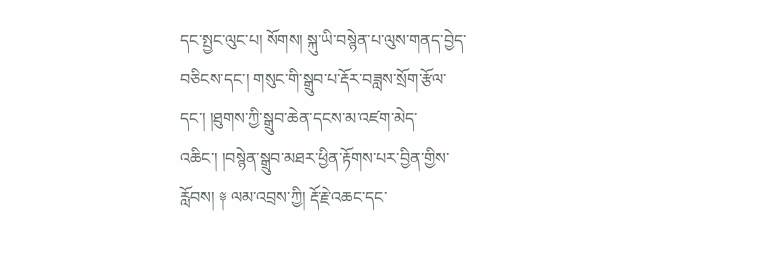དང་སྤྱང་ལུང་པ། སོགས། སྐུ་ཡི་བསྙེན་པ་ལུས་གནད་བྱེད་བཅིངས་དང་། གསུང་གི་སྒྲུབ་པ་རྡོར་བཟླས་སྲོག་རྩོལ་དང་། །ཐུགས་ཀྱི་སྒྲུབ་ཆེན་དངས་མ་འཛག་མེད་འཆིང་། །བསྙེན་སྒྲུབ་མཐར་ཕྱིན་རྟོགས་པར་བྱིན་གྱིས་རློབས། ༈ ལམ་འབྲས་ཀྱི། རྡོ་རྗེ་འཆང་དང་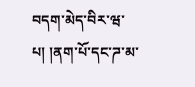བདག་མེད་བིར་ཝ་པ། །ནག་པོ་དང་ཌ་མ་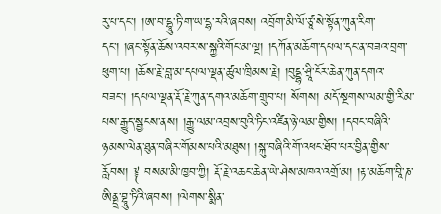རུ་པ་དང་། །ཨ་བ་དྷཱུ་ཏི་ག་ཡ་དྷ་རའི་ཞབས། འབྲོག་མི་ལོ་ཙཱ་སེ་སྟོན་ཀུན་རིག་དང་། །ཞང་སྟོན་ཆོས་འབར་ས་སྐྱའི་གོང་མ་ལྔ། །དཀོན་མཆོག་དཔལ་དང་ན་བཟའ་བྲག་ཕུག་པ། །ཆོས་རྗེ་བླ་མ་དཔལ་ལྡན་ཚུལ་ཁྲིམས་རྗེ། །བུདྡྷ་ཤྲཱི་ངོར་ཆེན་ཀུན་དགའ་བཟང་། །དཔལ་ལྡན་རྡོ་རྗེ་ཀུན་དགའ་མཆོག་གྲུབ་པ། སོགས། མདོ་སྔགས་ལམ་གྱི་རིམ་པས་རྒྱུད་སྦྱངས་ནས། །རྒྱུ་ལམ་འབྲས་བུའི་ཏིང་འཛིན་ཉེ་ལམ་གྱིས། །དབང་བཞིའི་ཉམས་ལེན་ཐུན་བཞིར་གོམས་པའི་མཐུས། །སྐུ་བཞིའི་གོ་འཕང་ཐོབ་པར་བྱིན་གྱིས་རློབས། ༈ བསམ་མི་ཁྱབ་ཀྱི། རྡོ་རྗེ་འཆང་ཆེན་ཡེ་ཤེས་མཁའ་འགྲོ་མ། །རྟ་མཆོག་བཱི་ཎ་ཨིནྡྲ་བྷཱུ་ཏིའི་ཞབས། །ལེགས་སྨིན་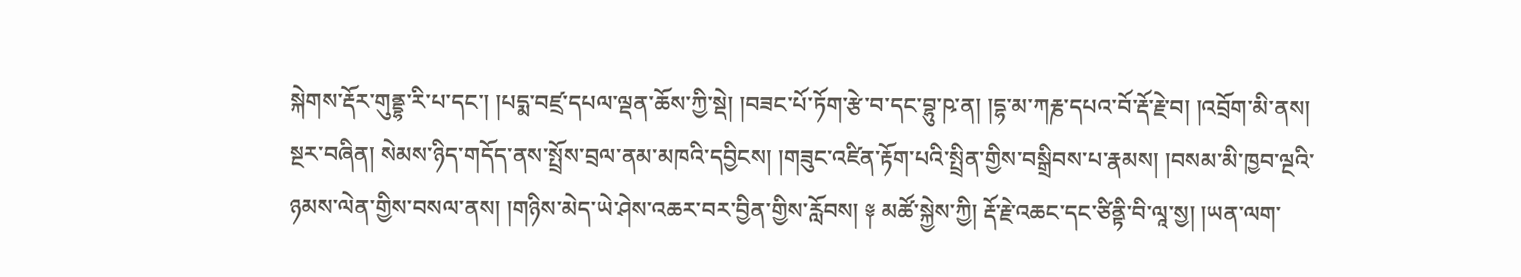སྐེགས་རྡོར་གུནྡྷ་རི་པ་དང་། །པདྨ་བཛྲ་དཔལ་ལྡན་ཆོས་ཀྱི་སྡེ། །བཟང་པོ་ཏོག་རྩེ་བ་དང་བྷུ་ཥ་ན། །དྷ་མ་ཀརྞ་དཔའ་བོ་རྡོ་རྗེ་བ། །འབྲོག་མི་ནས། སྔར་བཞིན། སེམས་ཉིད་གདོད་ནས་སྤྲོས་བྲལ་ནམ་མཁའི་དབྱིངས། །གཟུང་འཛིན་རྟོག་པའི་སྤྲིན་གྱིས་བསྒྲིབས་པ་རྣམས། །བསམ་མི་ཁྱབ་ལྔའི་ཉམས་ལེན་གྱིས་བསལ་ནས། །གཉིས་མེད་ཡེ་ཤེས་འཆར་བར་བྱིན་གྱིས་རློབས། ༈ མཚོ་སྐྱེས་ཀྱི། རྡོ་རྗེ་འཆང་དང་ཙིནྟི་བི་ལཱ་སྱ། །ཡན་ལག་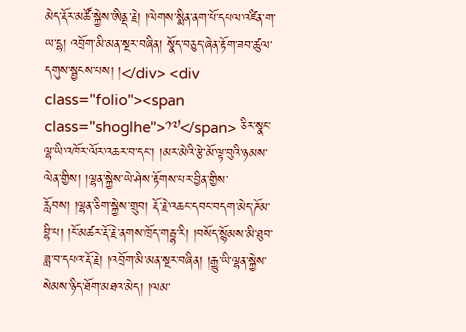མེད་རྡོར་མཚོ་སྐྱེས་ཨིནྡ་རྗེ། །ལེགས་སྨིན་ནག་པོ་དཔལ་འཛིན་ག་ཡ་དྷ། འབྲོག་མི་མན་སྔར་བཞིན། སྣོད་བཅུད་ཞེན་རྟོག་ཟབ་ཚུལ་དགུས་སྦྱངས་པས། །</div> <div class="folio"><span class="shoglhe">༡༧</span> ཅིར་སྣང་ལྷ་ཡི་འཁོར་ལོར་འཆར་བ་དང་། །མར་མེའི་རྩེ་མོ་ལྟ་བུའི་ཉམས་ལེན་གྱིས། །ལྷན་སྐྱེས་ཡེ་ཤེས་རྟོགས་པར་བྱིན་གྱིས་རློབས། །ལྷན་ཅིག་སྐྱེས་གྲུབ། རྡོ་རྗེ་འཆང་དབང་བདག་མེད་ཌོམ་བྷི་པ། །ངོ་མཚར་རྡོ་རྗེ་ནགས་ཁྲོད་གརྦྷ་རི། །བསོད་སྙོམས་མི་ཐུབ་ཟླ་བ་དཔའ་རྡོ་རྗེ། །འབྲོག་མི་མན་སྔར་བཞིན། །རྒྱུ་ཡི་ལྷན་སྐྱེས་སེམས་ཉིད་ཐོག་མཐའ་མེད། །ལམ་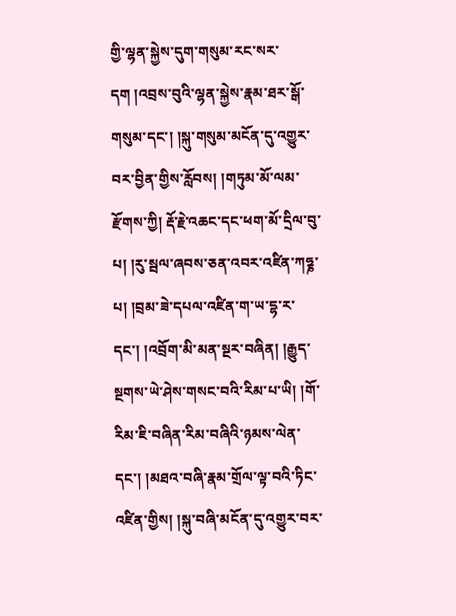གྱི་ལྷན་སྐྱེས་དུག་གསུམ་རང་སར་དག །འབྲས་བུའི་ལྷན་སྐྱེས་རྣམ་ཐར་སྒོ་གསུམ་དང་། །སྐུ་གསུམ་མངོན་དུ་འགྱུར་བར་བྱིན་གྱིས་རློབས། །གཏུམ་མོ་ལམ་རྫོགས་ཀྱི། རྡོ་རྗེ་འཆང་དང་ཕག་མོ་དྲིལ་བུ་པ། །རུ་སྦལ་ཞབས་ཅན་འབར་འཛིན་ཀཧྞ་པ། །བྲམ་ཟེ་དཔལ་འཛིན་ག་ཡ་དྷ་ར་དང་། །འབྲོག་མི་མན་སྔར་བཞིན། །རྒྱུད་སྔགས་ཡེ་ཤེས་གསང་བའི་རིམ་པ་ཡི། །གོ་རིམ་ཇི་བཞིན་རིམ་བཞིའི་ཉམས་ལེན་དང་། །མཐའ་བཞི་རྣམ་གྲོལ་ལྟ་བའི་ཏིང་འཛིན་གྱིས། །སྐུ་བཞི་མངོན་དུ་འགྱུར་བར་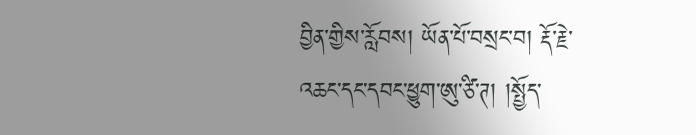བྱིན་གྱིས་རློབས། ཡོན་པོ་བསྲང་བ། རྡོ་རྗེ་འཆང་དང་དབང་ཕྱུག་ཨུ་ཙི་ཊ། །སྤྱོད་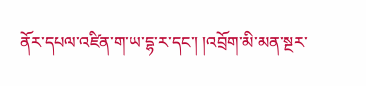ནོར་དཔལ་འཛིན་ག་ཡ་དྷ་ར་དང་། །འབྲོག་མི་མན་སྔར་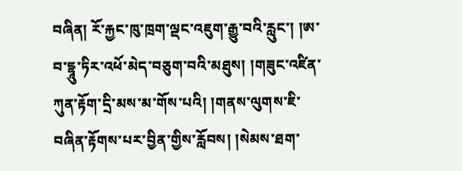བཞིན། རོ་རྐྱང་ཁུ་ཁྲག་ལྡང་འཇུག་རྒྱུ་བའི་རླུང་། །ཨ་བ་དྷཱུ་ཏིར་འཕོ་མེད་བཅུག་བའི་མཐུས། །གཟུང་འཛིན་ཀུན་རྟོག་དྲི་མས་མ་གོས་པའི། །གནས་ལུགས་ཇི་བཞིན་རྟོགས་པར་བྱིན་གྱིས་རློབས། །སེམས་ཐག་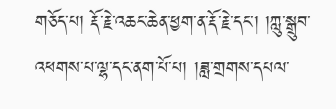གཅོད་པ། རྡོ་རྗེ་འཆང་ཆེན་ཕྱག་ན་རྡོ་རྗེ་དང་། །ཀླུ་སྒྲུབ་འཕགས་པ་ལྷ་དང་ནག་པོ་པ། །ཟླ་གྲགས་དཔལ་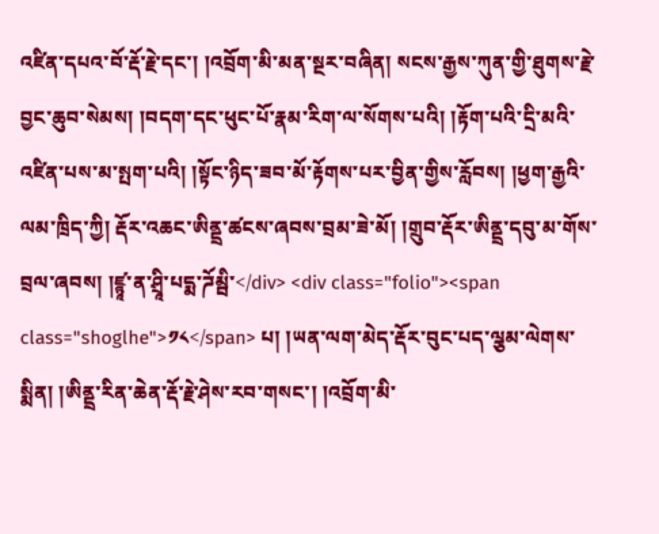འཛིན་དཔའ་བོ་རྡོ་རྗེ་དང་། །འབྲོག་མི་མན་སྔར་བཞིན། སངས་རྒྱས་ཀུན་གྱི་ཐུགས་རྗེ་བྱང་ཆུབ་སེམས། །བདག་དང་ཕུང་པོ་རྣམ་རིག་ལ་སོགས་པའི། །རྟོག་པའི་དྲི་མའི་འཛིན་པས་མ་སྤག་པའི། །སྟོང་ཉིད་ཟབ་མོ་རྟོགས་པར་བྱིན་གྱིས་རློབས། །ཕྱག་རྒྱའི་ལམ་ཁྲིད་ཀྱི། རྡོར་འཆང་ཨིནྡྲ་ཚངས་ཞབས་བྲམ་ཟེ་མོ། །གྲུབ་རྡོར་ཨིནྡྲ་དབུ་མ་གོས་བྲལ་ཞབས། །ཛྙཱ་ན་ཤྲཱི་པདྨ་ཌོམྦི་</div> <div class="folio"><span class="shoglhe">༡༨</span> པ། །ཡན་ལག་མེད་རྡོར་བུང་པད་ལྕམ་ལེགས་སྨིན། །ཨིནྡྲ་རིན་ཆེན་རྡོ་རྗེ་ཤེས་རབ་གསང་། །འབྲོག་མི་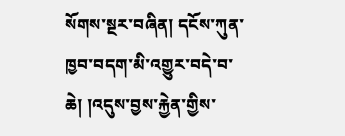སོགས་སྔར་བཞིན། དངོས་ཀུན་ཁྱབ་བདག་མི་འགྱུར་བདེ་བ་ཆེ། །འདུས་བྱས་རྐྱེན་གྱིས་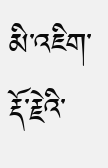མི་འཇིག་རྡོ་རྗེའི་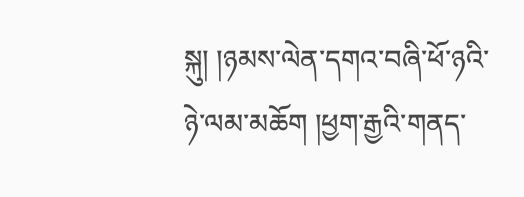སྐུ། །ཉམས་ལེན་དགའ་བཞི་ཕོ་ཉའི་ཉེ་ལམ་མཆོག །ཕྱག་རྒྱའི་གནད་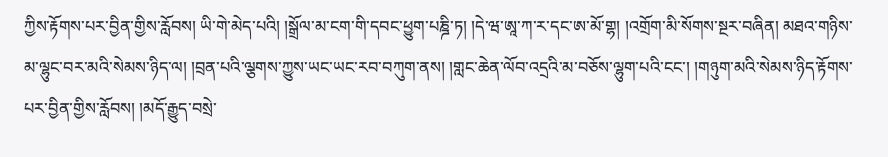ཀྱིས་རྟོགས་པར་བྱིན་གྱིས་རློབས། ཡི་གེ་མེད་པའི། །སྒྲོལ་མ་ངག་གི་དབང་ཕྱུག་པཎྜི་ཏ། །དེ་ཝ་ཨཱ་ཀ་ར་དང་ཨ་མོ་གྷ། །འགྲོག་མི་སོགས་སྔར་བཞིན། མཐའ་གཉིས་མ་ལྷུང་བར་མའི་སེམས་ཉིད་ལ། །བྲན་པའི་ལྕགས་ཀྱུས་ཡང་ཡང་རབ་བཀུག་ནས། །གླང་ཆེན་ལོབ་འདྲའི་མ་བཅོས་ལྷུག་པའི་ངང་། །གཉུག་མའི་སེམས་ཉིད་རྟོགས་པར་བྱིན་གྱིས་རློབས། །མདོ་རྒྱུད་བསྲེ་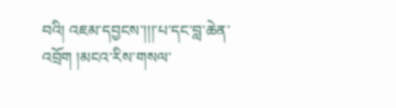བའི། འཇམ་དབྱངས་།།།་པ་དང་བླ་ཆེན་འབྲོག །མངའ་རིས་གསལ་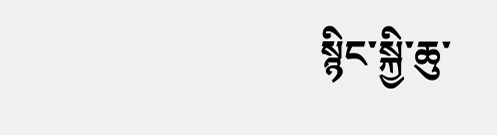སྙིང་སྐྱི་ཆུ་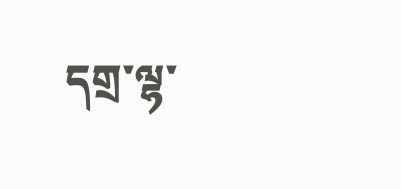དགྲ་ལྷ་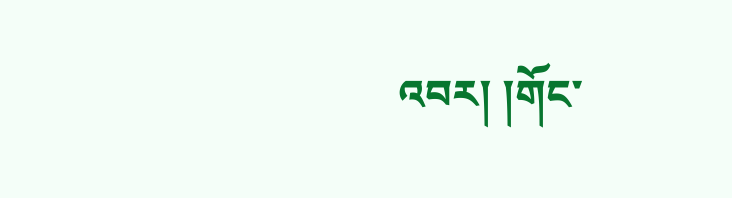འབར། །གོང་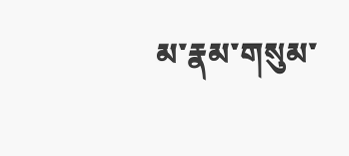མ་རྣམ་གསུམ་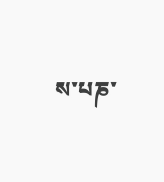ས་པཎ་